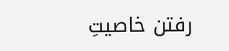رفتن خاصیتِ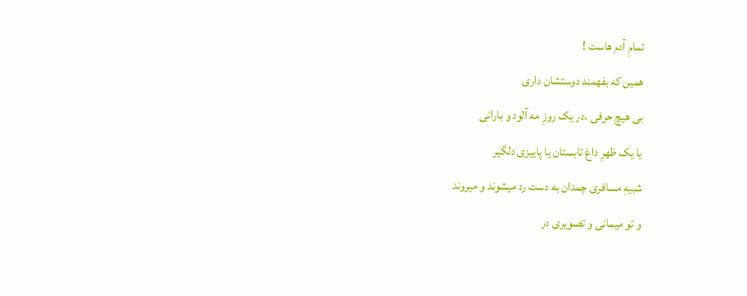تمامِ آدم هاست !
همین که بفهمند دوستشان داری
بی هیچ حرفی ،در یک روزِ مه آلود و بارانی
یا یک ظهرِ داغ تابستان یا پاییزی دلگیر
شبیهِ مسافری چمدان به دست رد میشوند و میروند
و تو میمانی و تصویری در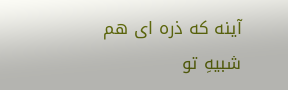آینه که ذره ای هم
شبیهِ تو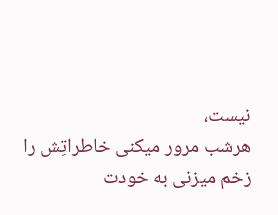نیست،
هرشب مرور میکنی خاطراتِش را
زخم میزنی به خودت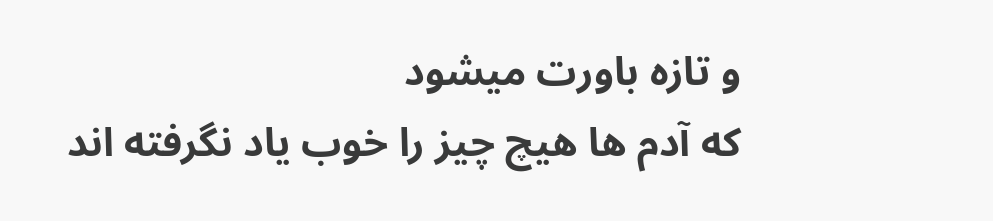و تازه باورت میشود
که آدم ها هیچ چیز را خوب یاد نگرفته اند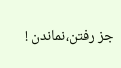جز رفتن،نماندن !